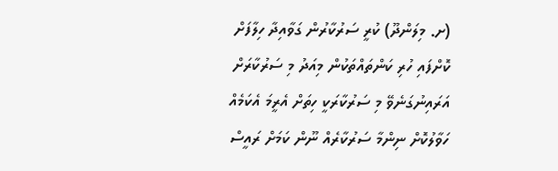(ށ. މިލަންދޫ) ކުރީ ސަރުކާރުން ގަވާއިދާ ހިލާފަށް ކޮށްފައި ހުރި ކަންތައްތަކުން މިއަދު މި ސަރުކާރަށް އަރައިނުގަނެވޭ މި ސަރުކާރަކީ ހިތަށް އެރީމަ އެކަމެއް ހަވާލުކޮށް ނިންމާ ސަރުކާރެއް ނޫން ކަމަށް ރައީސް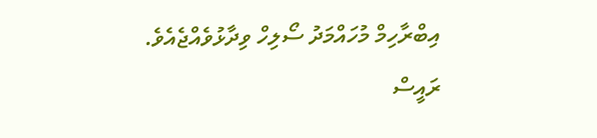އިބްރާހިމް މުހައްމަދު ސޯލިހް ވިދާޅުވެއްޖެއެވެ.
ރައީސް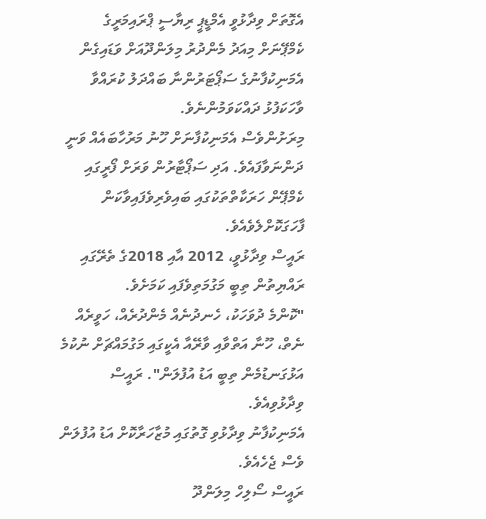އެގޮތަށް ވިދާޅުވީ އެމްޑީޕީ ރިޔާސީ ޕްރައިމަރީގެ ކެމްޕޭނަށް މިއަދު މެންދުރު މިލަންދޫއަށް ވަޑައިގެން އެމަނިކުފާނުގެ ސަޕޯޓަރުންނާ ބައްދަލު ކުރައްވާ ވާހަކަފުޅު ދައްކަވަމުންނެވެ.
މިރަށުންވެސް އެމަނިކުފާނަށް ހޫނު މަރުހާބައެއް ވަނީ ދަންނަވާފައެވެ. އަދި ސަޕޯޓާރުން ވަރަށް ފޯރީގައި ކެމްޕޭން ހަރަކާތްތަކުގައި ބައިވެރިވެފައިވާކަން ފާހަގަކޮށްލެވެއެވެ.
ރައީސް ވިދާޅުވީ، 2012 އާއި 2018ގެ ތެރޭގައި ރައްޔިތުން ތިބީ މަގުމަތިވެފައި ކަމަށެވެ.
"ކޮންމެ ދުވަހަކު، ހެނދުނެއް މެންދުރެއް، ހަވީރެއް ނެތް، ހޫނާ އަތްވާއި ވާރޭއާ އެކީގައި މަގުމައްޗަށް ނުކުމެ އަޅުގަނޑުމެން ތިބީ އަޑު އުފުލަން". ރައީސް ވިދާޅުވިއެވެ.
އެމަނިކުފާނު ވިދާޅުވި ގޮތުގައި މުޒާހަރާކޮށް އަޑު އުފުލަން ވެސް ޖެހެއެވެ.
ރައީސް ސޯލިހް މިލަންދޫ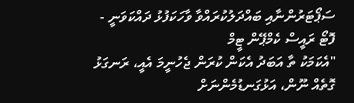ސަޕޯޓަރުންނާއި ބައްދަލުކުރައްވާ ވާހަކަފުޅު ދައްކަވަނީ - ފޮޓޯ ރައީސް ކެމްޕޭން ޓީމް
"އެކަމަކު ތާ އަބަދު އެކަން ކުރަން ޖެހުނީމަ އެއީ، ރަނގަޅު ގޮތެއް ނޫން، އަޅުގަނޑުމެންނަށް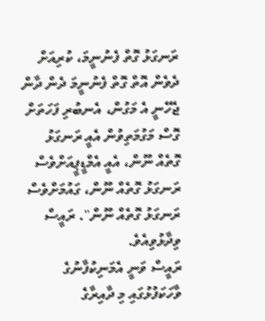ރަނގަޅު ގޮތް ފެނުނީމަ، ކުރިއަށް ދެވެން އޮތް ގޮތް ފެނުނީމަ ދެން ދާން ޖެހޭނީ އެ މަގުން، އެނބުރި ފަހަތަށް ގޮސް މަގުމަތިވުން އެއީ ރަނގަޅު ގޮތެއް ނޫން، އެއީ އެމްޑީޕީއަށްވެސް ރަނގަޅު ގޮތެއް ނޫން، ގައުމަށްވެސް ރަނގަޅު ގޮތެއް ނޫން". ރައީސް ވިދާޅުވިއެވެ.
ރައީސް ވަނީ އެމަނިކުފާނުގެ ވާހަކަފުޅުގައި މި ދާއިރާގެ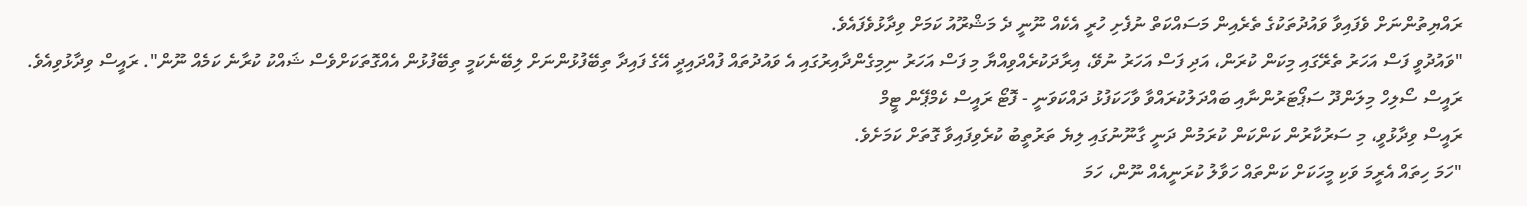ރައްޔިތުންނަށް ވެފައިވާ ވައުދުތަކުގެ ތެރެއިން މަސައްކަތް ނުފެށި ހުރީ އެކެއް ނޫނީ ދެ މަޝްރޫއު ކަމަށް ވިދާޅުވެފައެވެ.
"ވައުދުވީ ފަސް އަހަރު ތެރޭގައި މިކަން ކުރަން، އަދި ފަސް އަހަރު ނުވޭ، އިރާދަކުރެއްވިއްޔާ މި ފަސް އަހަރު ނިމިގެންދާއިރުގައި އެ ވައުދުތައް ފުއްދައިދީ އޭގެ ފައިދާ ތިބޭފުޅުންނަށް ލިބޭނެކަމީ ތިބޭފުޅުން އެއްގޮތަކަށްވެސް ޝައްކު ކުރާނެ ކަމެއް ނޫން". ރައީސް ވިދާޅުވިއެވެ.
ރައީސް ސޯލިހް މިލަންދޫ ސަޕޯޓަރުންނާއި ބައްދަލުކުރައްވާ ވާހަކަފުޅު ދައްކަވަނީ - ފޮޓޯ ރައީސް ކެމްޕޭން ޓީމް
ރައީސް ވިދާޅުވީ، މި ސަރުކާރުން ކަންކަން ކުރަމުން ދަނީ ގާނޫނުގައި ލިޔެ ތަރުތީބު ކުރެވިފައިވާ ގޮތަށް ކަމަށެވެ.
"ހަމަ ހިތައް އެރީމަ ވަކި މީހަކަށް ކަންތައް ހަވާލު ކުރަނީއެއް ނޫން، ހަމަ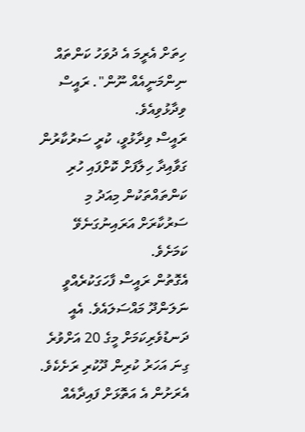ހިތަށް އެރީމަ އެ ދުވަހު ކަންތައް ނިންމަނީއެއް ނޫން". ރައީސް ވިދާޅުވިއެވެ.
ރައީސް ވިދާޅުވީ، ކުރީ ސަރުކާރުން ގަވާއިދާ ހިލާފަށް ކޮށްފައި ހުރި ކަންތައްތަކުން މިއަދު މި ސަރުކާރަށް އަރައިނުގަނެވޭ ކަމަށެވެ.
އެގޮތުން ރައީސް ފާހަގަކުރެއްވީ ނަލަންދޫ މައްސަލައެވެ. އެއީ ދަނޑުވެރިކަމަށް މީގެ 20 އަށްވުރެ ގިނަ އަހަރު ކުރިން ދޫކުރި ރަށެކެވެ. އެރަށުން އެ އަތޮޅަށް ފައިދާއެއް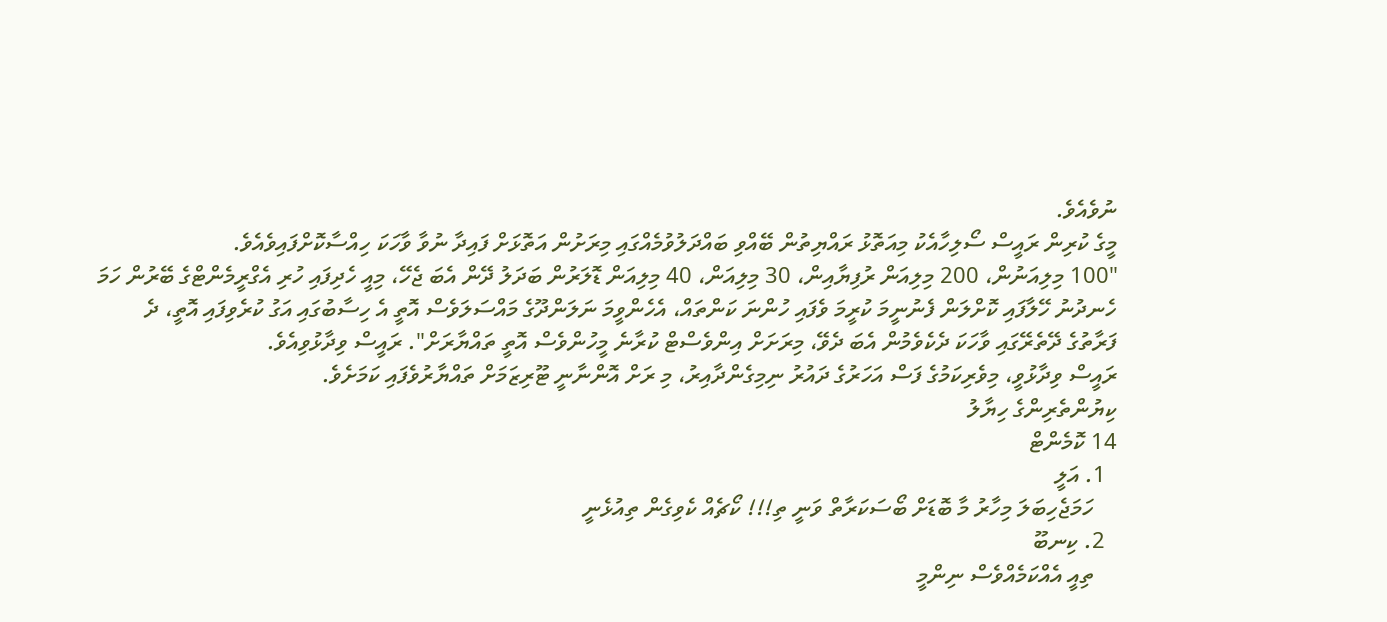ނުވެއެވެ.
މީގެ ކުރިން ރައީސް ސޯލިހާއެކު މިއަތޮޅު ރައްޔިތުން ބޭއްވި ބައްދަލުވުމެއްގައި މިރަށުން އަތޮޅަށް ފައިދާ ނުވާ ވާހަކަ ހިއްސާކޮށްފައިވެއެވެ.
"100 މިލިއަނުން، 200 މިލިއަން ރުފިޔާއިން، 30 މިލިއަން، 40 މިލިއަން ޑޮލަރުން ބަދަލު ދޭން އެބަ ޖެހޭ، މިއީ ހެދިފައި ހުރި އެގްރީމެންޓްގެ ބޭރުން ހަމަ ހެނދުނު ހޭލާފައި ކޮށްލަން ފެނުނީމަ ކުރީމަ ވެފައި ހުންނަ ކަންތައް، އެހެންވީމަ ނަލަންދޫގެ މައްސަލަވެސް އޮތީ އެ ހިސާބުގައި އަގު ކުރެވިފައި އޮތީ، ދެ ފަރާތުގެ ދޭތެރޭގައި ވާހަކަ ދެކެވެމުން އެބަ ދެވޭ، މިރަށަށް އިންވެސްޓް ކުރާނެ މީހުންވެސް އޮތީ ތައްޔާރަށް". ރައީސް ވިދާޅުވިއެވެ.
ރައީސް ވިދާޅުވީ، މިވެރިކަމުގެ ފަސް އަހަރުގެ ދައުރު ނިމިގެންދާއިރު، މި ރަށް އޮންނާނީ ޓޫރިޒަމަށް ތައްޔާރުވެފައި ކަމަށެވެ.
ކިޔުންތެރިންގެ ހިޔާލު
14 ކޮމެންޓް
  1. އަލީ
    ހަމަޖެހިބަލަ މިހާރު މާ ބޮޑަށް ބޯސަކަރާތް ވަނީ ތި!!! ކޯޗެއް ކެވިގެން ތިއުޅެނީ
  2. ކިނބޫ
    ތިއީ އެއްކަމެއްވެސް ނިންމީ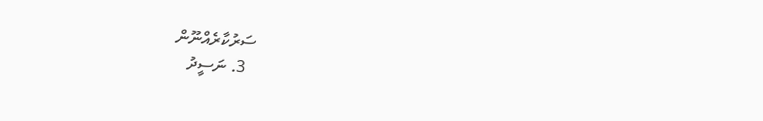ސަރުކާރެއްނޫން
  3. ނަސީދު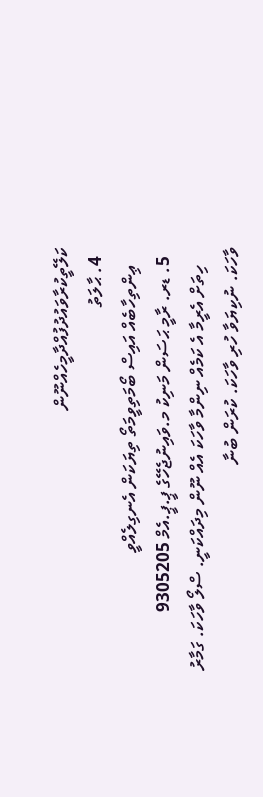ކަލޭތީކުރާވައުދުފުއްދާމީހެއްނޫން
  4. ޙާލަތު
    ޢިންތިހާބެއް އައިސް ބޯމަތިވީމަތޯ ތިޔަކަން އެނގިލެއްވީ
  5. ޑރ. ރާމީ ޙަސަން މަނިކު މ.ވައިނުޖެހޭގެ ޕީ.ޕީ.އެމް 9305205
    ހިތަށް އެރީމާ އެ ކަމެއް ނިންމާ ވާހަކަ އެއް ނޫން މިދައްކަނީ. ސްލޯ ވާހަކަ. ގަމާރު ވާހަކަ. ނުކިޔަވާ ހުރި ވާހަކަ. ކުރަން ބުނާ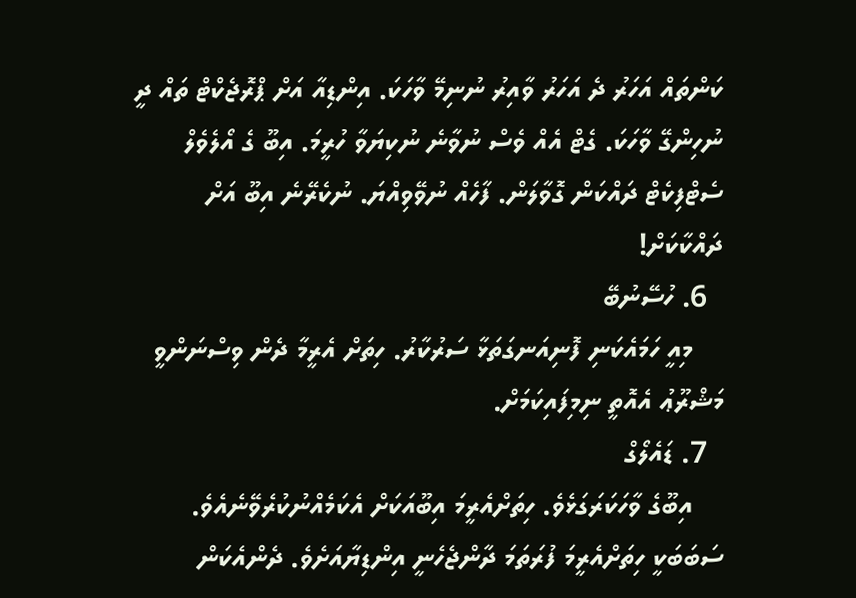ކަންތައް އަހަރު ދެ އަހަރު ވާއިރު ނުނިމޭ ވާހަކަ. އިންޑިއާ އަށް ޕްރޮޖެކްޓް ތައް ދީ ނުހިންގޭ ވާހަކަ. ގެޓް އެއް ވެސް ނުވާނެ ނުކިޔަވާ ހުރީމަ. އިބޫ ގެ އޯލެވެލް ސެޓްފިކެޓް ދައްކަން ގޮވާލަން. ފާހެއް ނުވޭވިއްޔަ. ނުކެރޭނެ އިބޫ އަށް ދައްކާކަށް!
  6. ހުސޭނުބޭ
    މިއީ ހަމައެކަނި ފޮނިއަނގަތަޅާ ސަރުކާރު. ހިތަށް އެރީމާ ދެން ވިސްނަންވީ މަޝްރޫޢު އެއޮތީ ނިމިފައިކަމަށް.
  7. ޑައެލޯގް
    އިބޫގެ ވާހަކަރަގަޅެވެ. ހިތަށްއެރީމަ އިބޫއަކަށް އެކަމެއްނުކުރެވޭނެއެވެ. ސަބަބަކީ ހިތަށްއެރީމަ ފުރަތަމަ ދާންޖެހެނީ އިންޑިޔާއަށެވެ. ދެންއެކަން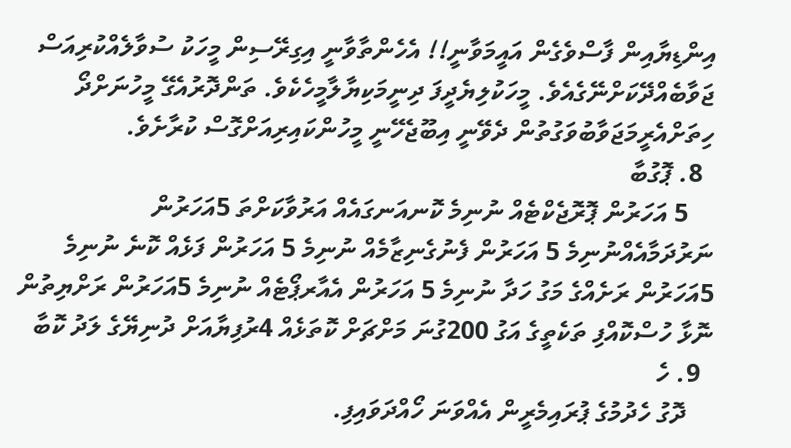އިންޑިޔާއިން ފާސްވެގެން އައީމަވާނީ!! އެހެންތާވާނީ އިގިރޭސިން މީހަކު ސުވާލެއްކުރިއަސް ޖަވާބެއްދޭކަށްނޭގެއެވެ. މީހަކުލިޔެދީފަ ދިނީމަކިޔާލާމީހެކެވެ. ތަންދޮރުއެގޭ މީހުނަށްދޯ ހިތަށްއެރީމަޖަވާބުވަގުތުން ދެވޭނީ އިބޫޖެހޭނީ މީހުންކައިރިއަށްގޮސް ކުރާށެވެ.
  8. ޕޮގުބާ
    5 އަހަރުން ޕޮރޮޖެކްޓެއް ނުނިމެ ކޮނއަނގައެއް އަރުވާކަށްތަ 5އަހަރުން ނަރުދަމާއެއްނުނިމެ 5 އަހަރުން ފެނުގެނިޒާމެއް ނުނިމެ 5 އަހަރުން ފަޅެއް ކޮނެ ނުނިމެ 5އަހަރުން ރަށެއްގެ މަގު ހަދާ ނުނިމެ 5 އަހަރުން އެއާރޕޯޓެއް ނުނިމެ 5އަހަރުން ރަށްޔިތުން ނޮޅާ ހުސްކޮއްފި ތަކެތީގެ އަގު 200ގުނަ މަށްޗަށް ކޮތަޅެއް 4ރުފިޔާއަށް ދުނިޔޭގެ ލަދު ކޮބާ
  9. ހެ
    ދޮގު ހެދުމުގެ ޕުރައިމެރީން އެއްވަނަ ހޯއްދަވައިފި.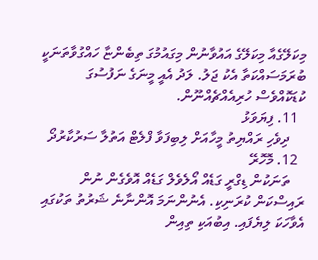މިކަލޭގެއާ މިކަލޭގެ އައުވާނުން މިގައުމުގަ ތިބެންޏާ ހައްގުވާތަނަކީ ބުރަމަސައްކަތާ އެކު ޖަލު. ލަދު އެއީ މީނަގެ ނަފުސުގަ ކުޑަކޮއްވެސް ހުރިއެއްޗެއްނޫން.
  11. ފިޔަވަޅު
    ދިވެހި ރައްޔިތު މީހާއަށް ލިބިފަވާ ފްލެޓް އަތުލާ ސަރުކާރުދޯ
  12. މޮހޮރޭ
    ތަނަކުން ޑިގްރީ ގަޑެއް އޯލެވެލް ގަޑެއް އޮވެގެން ނުން ރައިސްކަން ކުރަނިކި. އެނުންނަމަ އޮންނާނެ ޝަރުތު ތަކުގައި އެވާހަކަ ލިޔެފައި. އިބުއަކި ތިއިން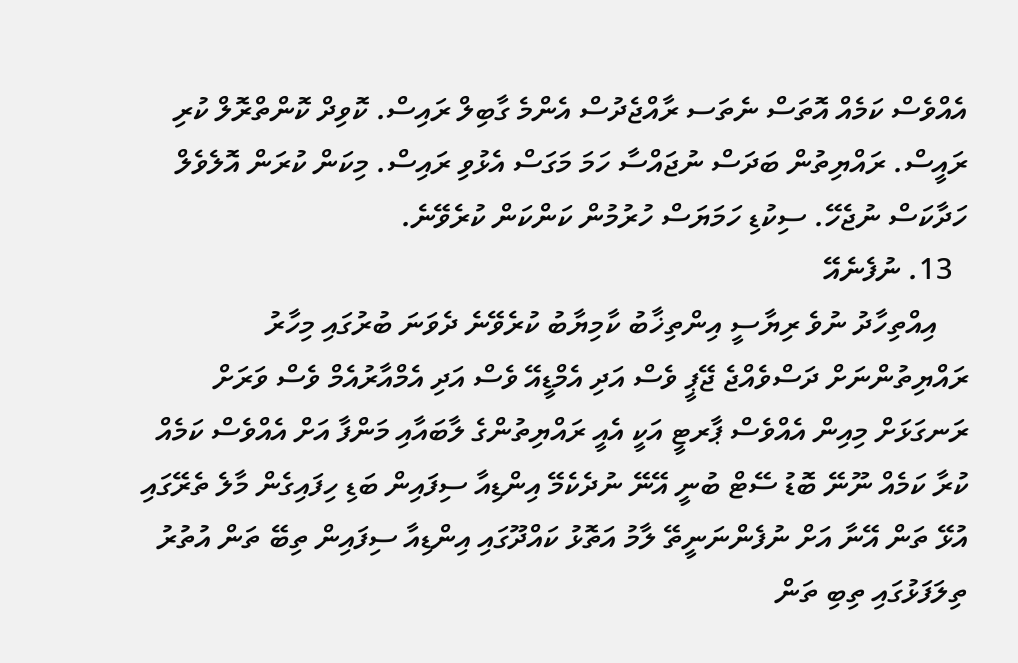އެއްވެސް ކަމެއް އޮތަސް ނެތަސ ރާއްޖެދުސް އެންމެ ގާބިލް ރައިސް. ކޮވިދް ކޮންތްރޮލް ކުރި ރައީސް. ރައްޔިތުން ބަދަސް ނުޖައްސާ ހަމަ މަގަސް އެޅުވި ރައިސް. މިކަން ކުރަން އޮލެވެލް ހަދާކަސް ނުޖެހޭ. ސިކުޑި ހަމަޔަސް ހުރުމުން ކަންކަން ކުރެވޭނެ.
  13. ނުފެނެއޭ
    އިއްތިހާދު ނުވެ ރިޔާސީ އިންތިޚާބު ކާމިޔާބު ކުރެވޭނެ ދެވަނަ ބުރުގައި މިހާރު ރައްޔިތުންނަށް ދަސްވެއްޖެ ޖޭޕީ ވެސް އަދި އެމްޑީއޭ ވެސް އަދި އެމްއާރުއެމް ވެސް ވަރަށް ރަނގަޅަށް މިއިން އެއްވެސް ޕާރޓީ އަކީ އެއީ ރައްޔިތުންގެ ލާބައާއި މަންފާ އަށް އެއްވެސް ކަމެއް ކުރާ ކަމެއް ނޫނޭ ބޮޑު ސޭޓް ބުނީ އޭނޭ ނުދެކެމޭ އިންޑިއާ ސިފައިން ބަޑި ހިފައިގެން މާލެ ތެރޭގައި އުޅޭ ތަން އޭނާ އަށް ނުފެންނަނީތޭ ލާމު އަތޮޅު ކައްދޫގައި އިންޑިއާ ސިފައިން ތިބޭ ތަން އުތުރު ތިލަފަޅުގައި ތިބި ތަން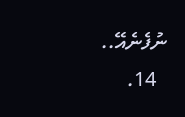ނުފެނެއޭ..
  14.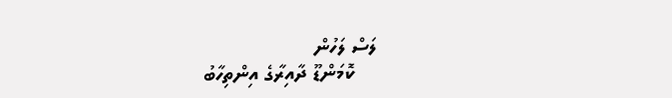ލަސް ލަހުން
    ކޮމަންޑޫ ދާއިރާގެ އިންތިހާބު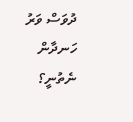ދުވަސް ވަރު ހަނދާން ނެތުނީ؟